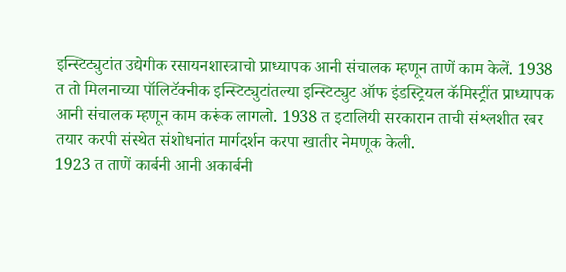इन्स्टिट्युटांत उद्येगीक रसायनशास्त्राचो प्राध्यापक आनी संचालक म्हणून ताणें काम केलें. 1938 त तो मिलनाच्या पॉलिटॅक्नीक इन्स्टिट्युटांतल्या इन्स्टिट्युट ऑफ इंडस्ट्रियल कॅमिस्ट्रींत प्राध्यापक आनी संचालक म्हणून काम करूंक लागलो. 1938 त इटालियी सरकारान ताची संश्लशीत रबर तयार करपी संस्थेत संशोधनांत मार्गदर्शन करपा खातीर नेमणूक केली.
1923 त ताणें कार्बनी आनी अकार्बनी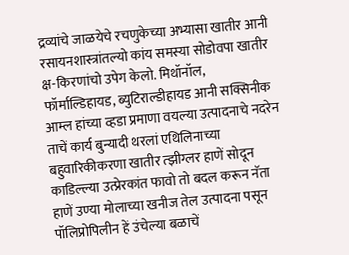द्रव्यांचे जाळयेचे रचणुकेच्या अभ्यासा खातीर आनी रसायनशास्त्रांतल्यो कांय समस्या सोडोवपा खातीर क्ष-किरणांचो उपेग केलो. मिथॉनॉल, फॉर्माल्डिहायड, ब्युटिराल्डीहायड आनी सक्सिनीक आम्ल हांच्या व्हडा प्रमाणा वयल्या उत्पादनाचे नदरेन ताचें कार्य बुन्यादी थरलां एथिलिनाच्या बहुवारिकीकरणा खातीर त्झीग्लर हाणें सोदून काडिल्ल्या उत्प्रेरकांत फावो तो बदल करून नॅता हाणें उण्या मोलाच्या खनीज तेल उत्पादना पसून पॉलिप्रोपिलीन हें उंचेल्या बळाचें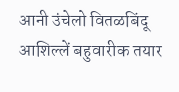आनी उंचेलो वितळबिंदू आशिल्लें बहुवारीक तयार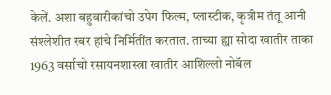केलें. अशा बहुवारीकांचो उपेग फिल्म, प्लास्टीक, कृत्रीम तंतू आनी संश्लेशीत रबर हांचे निर्मितींत करतात. ताच्या ह्या सोदा खातीर ताका 1963 वर्साचो रसायनशास्त्रा खातीर आशिल्लो नोबॅल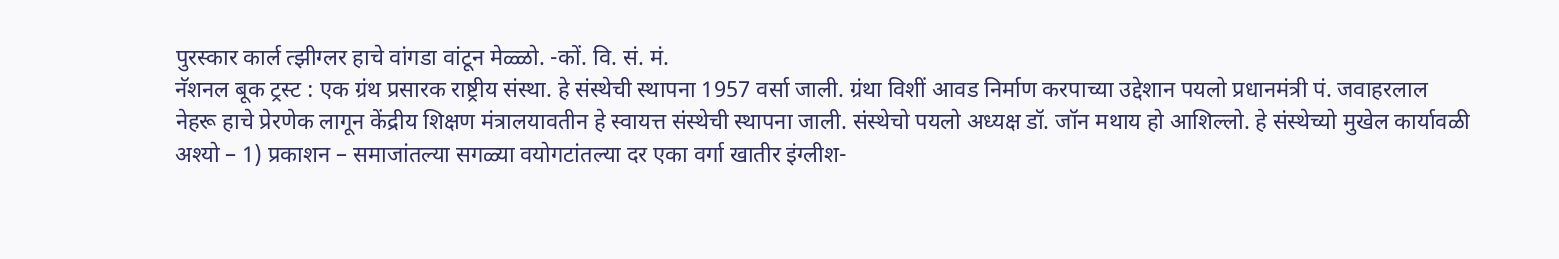पुरस्कार कार्ल त्झीग्लर हाचे वांगडा वांटून मेळ्ळो. -कों. वि. सं. मं.
नॅशनल बूक ट्रस्ट : एक ग्रंथ प्रसारक राष्ट्रीय संस्था. हे संस्थेची स्थापना 1957 वर्सा जाली. ग्रंथा विशीं आवड निर्माण करपाच्या उद्देशान पयलो प्रधानमंत्री पं. जवाहरलाल नेहरू हाचे प्रेरणेक लागून केंद्रीय शिक्षण मंत्रालयावतीन हे स्वायत्त संस्थेची स्थापना जाली. संस्थेचो पयलो अध्यक्ष डॉ. जॉन मथाय हो आशिल्लो. हे संस्थेच्यो मुखेल कार्यावळी अश्यो – 1) प्रकाशन – समाजांतल्या सगळ्या वयोगटांतल्या दर एका वर्गा खातीर इंग्लीश-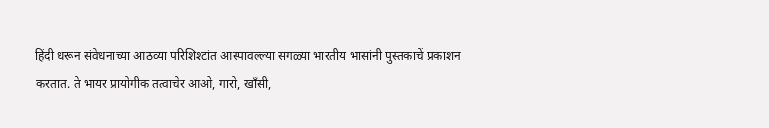हिंदी धरून संवेधनाच्या आठव्या परिशिश्टांत आस्पावल्ल्या सगळ्या भारतीय भासांनी पुस्तकाचें प्रकाशन करतात. ते भायर प्रायोगीक तत्वाचेर आओ, गारो, खॉंसी,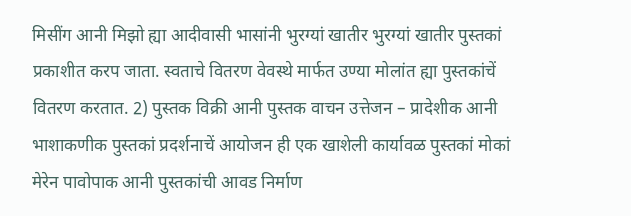मिसींग आनी मिझो ह्या आदीवासी भासांनी भुरग्यां खातीर भुरग्यां खातीर पुस्तकां प्रकाशीत करप जाता. स्वताचे वितरण वेवस्थे मार्फत उण्या मोलांत ह्या पुस्तकांचें वितरण करतात. 2) पुस्तक विक्री आनी पुस्तक वाचन उत्तेजन – प्रादेशीक आनी भाशाकणीक पुस्तकां प्रदर्शनाचें आयोजन ही एक खाशेली कार्यावळ पुस्तकां मोकां मेरेन पावोपाक आनी पुस्तकांची आवड निर्माण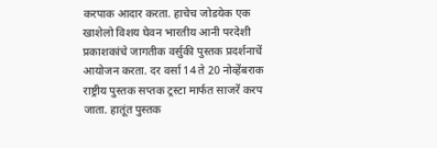करपाक आदार करता. हाचेच जोडयेक एक खाशेलो विशय घेवन भारतीय आनी परदेशी प्रकाशकांचे जागतीक वर्सुकी पुस्तक प्रदर्शनाचें आयोजन करता. दर वर्सा 14 ते 20 नोव्हेंबराक राष्ट्रीय पुस्तक सप्तक ट्रस्टा मार्फत साजरें करप जाता. हातूंत पुस्तक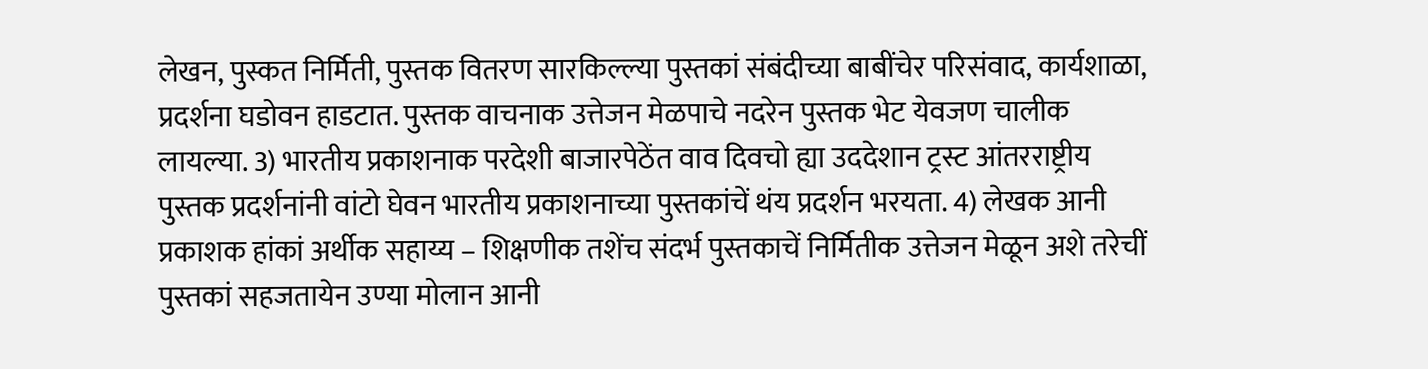लेखन, पुस्कत निर्मिती, पुस्तक वितरण सारकिल्ल्या पुस्तकां संबंदीच्या बाबींचेर परिसंवाद, कार्यशाळा, प्रदर्शना घडोवन हाडटात. पुस्तक वाचनाक उत्तेजन मेळपाचे नदरेन पुस्तक भेट येवजण चालीक लायल्या. 3) भारतीय प्रकाशनाक परदेशी बाजारपेठेंत वाव दिवचो ह्या उददेशान ट्रस्ट आंतरराष्ट्रीय पुस्तक प्रदर्शनांनी वांटो घेवन भारतीय प्रकाशनाच्या पुस्तकांचें थंय प्रदर्शन भरयता. 4) लेखक आनी प्रकाशक हांकां अर्थीक सहाय्य – शिक्षणीक तशेंच संदर्भ पुस्तकाचें निर्मितीक उत्तेजन मेळून अशे तरेचीं पुस्तकां सहजतायेन उण्या मोलान आनी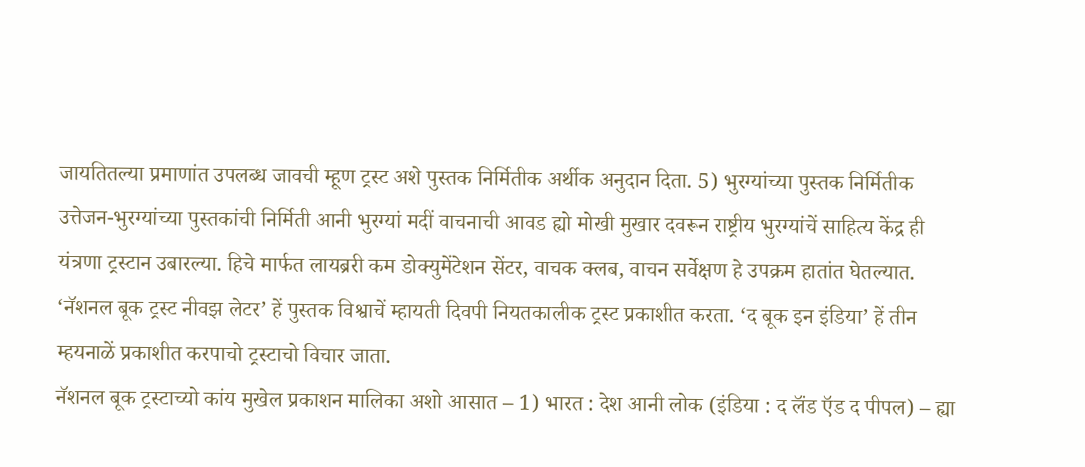जायतितल्या प्रमाणांत उपलब्ध जावची म्हूण ट्रस्ट अशे पुस्तक निर्मितीक अर्थीक अनुदान दिता. 5) भुरग्यांच्या पुस्तक निर्मितीक उत्तेजन-भुरग्यांच्या पुस्तकांची निर्मिती आनी भुरग्यां मदीं वाचनाची आवड ह्यो मोखी मुखार दवरून राष्ट्रीय भुरग्यांचें साहित्य केंद्र ही यंत्रणा ट्रस्टान उबारल्या. हिचे मार्फत लायब्ररी कम डोक्युमेंटेशन सेंटर, वाचक क्लब, वाचन सर्वेक्षण हे उपक्रम हातांत घेतल्यात. ‘नॅशनल बूक ट्रस्ट नीवझ लेटर’ हें पुस्तक विश्वाचें म्हायती दिवपी नियतकालीक ट्रस्ट प्रकाशीत करता. ‘द बूक इन इंडिया’ हें तीन म्हयनाळें प्रकाशीत करपाचो ट्रस्टाचो विचार जाता.
नॅशनल बूक ट्रस्टाच्यो कांय मुखेल प्रकाशन मालिका अशो आसात – 1) भारत : देश आनी लोक (इंडिया : द लॅंड ऍड द पीपल) – ह्या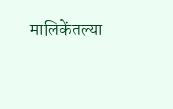मालिकेंतल्या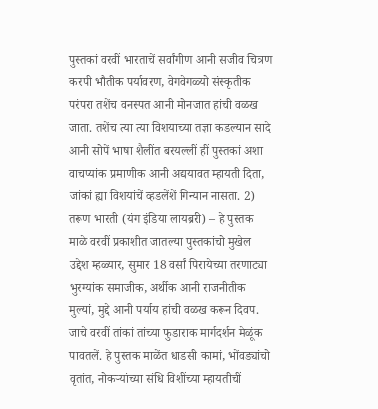पुस्तकां वरवीं भारताचें सर्वांगीण आनी सजीव चित्रण करपी भौतीक पर्यावरण, वेगवेगळ्यो संस्कृतीक परंपरा तशेंच वनस्पत आनी मोनजात हांची वळख जाता. तशेंच त्या त्या विशयाच्या तज्ञा कडल्यान सादे आनी सोपें भाषा शैलींत बरयल्लीं हीं पुस्तकां अशा वाचप्यांक प्रमाणीक आनी अद्ययावत म्हायती दिता, जांकां ह्या विशयांचें व्हडलेंशें गिन्यान नासता. 2) तरूण भारती (यंग इंडिया लायब्ररी) – हे पुस्तक माळे वरवीं प्रकाशीत जातल्या पुस्तकांचो मुखेल उद्देश म्हळ्यार, सुमार 18 वर्सां पिरायेच्या तरणाट्या भुरग्यांक समाजीक, अर्थीक आनी राजनीतीक मुल्यां, मुद्दे आनी पर्याय हांची वळख करून दिवप. जाचे वरवीं तांकां तांच्या फुडाराक मार्गदर्शन मेळूंक पावतलें. हे पुस्तक माळेंत धाडसी कामां, भोंवड्यांचो वृतांत, नोकऱ्यांच्या संधि विशींच्या म्हायतीचीं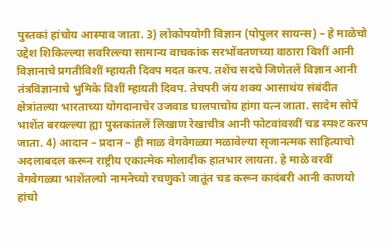पुस्तकां हांचोय आस्पाव जाता. 3) लोकोपयोगी विज्ञान (पोपुलर सायन्स) – हे माळेचो उद्देश शिकिल्ल्या सवरिल्ल्या सामान्य वाचकांक सरभोंवतणच्या वाठारा विशीं आनी विज्ञानाचे प्रगतीविशीं म्हायती दिवप मदत करप. तशेंच सदचे जिणेतलें विज्ञान आनी तंत्रविज्ञानाचे भुमिके विशीं म्हायती दिवप. तेचपरी जंय शक्य आसाथंय संबंदीत क्षेत्रांतल्या भारताच्या योगदानाचेर उजवाड घालपाचोय हांगा यत्न जाता. सादेम सोपें भाशेंत बरयल्ल्या ह्या पुस्तकांतलें लिखाण रेखाचीत्र आनी फोटवांवरवीं चड स्पश्ट करप जाता. 4) आदान – प्रदान – ही माळ वेगवेगळ्या मळावेल्या सृजानत्मक साहित्याचो अदलाबदल करून राष्ट्रीय एकात्मेक मोलादीक हातभार लायता. हे माळे वरवीं वेगवेगळ्या भाशेंतल्यो नामनेच्यो रचणुको जातूंत चड करून कादंबरी आनी काणयो हांचो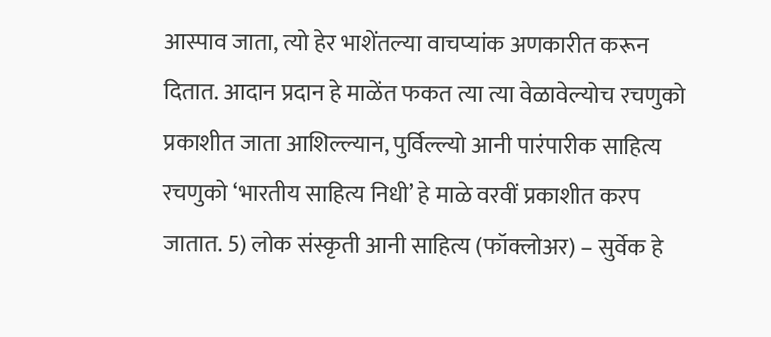आस्पाव जाता, त्यो हेर भाशेंतल्या वाचप्यांक अणकारीत करून दितात. आदान प्रदान हे माळेंत फकत त्या त्या वेळावेल्योच रचणुको प्रकाशीत जाता आशिल्ल्यान, पुर्विल्ल्यो आनी पारंपारीक साहित्य रचणुको ‘भारतीय साहित्य निधी’ हे माळे वरवीं प्रकाशीत करप जातात. 5) लोक संस्कृती आनी साहित्य (फॉक्लोअर) – सुर्वेक हे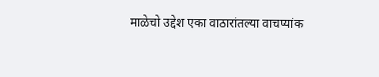माळेचो उद्देश एका वाठारांतल्या वाचप्यांक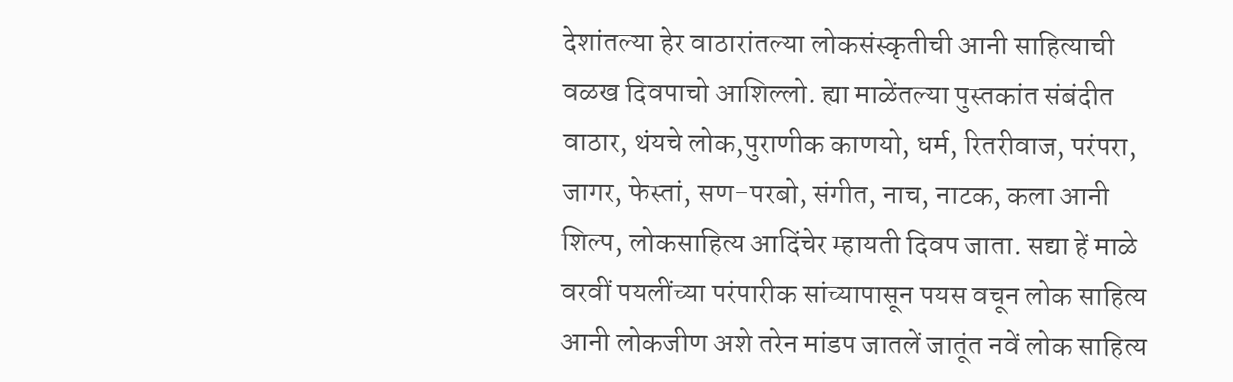देशांतल्या हेर वाठारांतल्या लोकसंस्कृतीची आनी साहित्याची वळख दिवपाचो आशिल्लो. ह्या माळेंतल्या पुस्तकांत संबंदीत वाठार, थंयचे लोक,पुराणीक काणयो, धर्म, रितरीवाज, परंपरा, जागर, फेस्तां, सण-परबो, संगीत, नाच, नाटक, कला आनी शिल्प, लोकसाहित्य आदिंचेर म्हायती दिवप जाता. सद्या हें माळे वरवीं पयलींच्या परंपारीक सांच्यापासून पयस वचून लोक साहित्य आनी लोकजीण अशे तरेन मांडप जातलें जातूंत नवें लोक साहित्य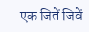एक जितें जिवें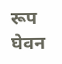रूप घेवन